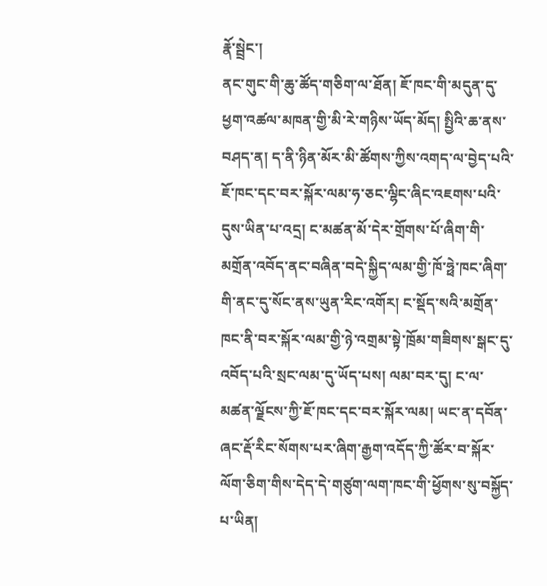རྣོ་སྦྲེང་།
ནང་གུང་གི་ཆུ་ཚོད་གཅིག་ལ་ཐོན། ཇོ་ཁང་གི་མདུན་དུ་ཕྱག་འཚལ་མཁན་གྱི་མི་རེ་གཉིས་ཡོད་མོད། སྤྱིའི་ཆ་ནས་བཤད་ན། ད་ནི་ཉིན་མོར་མི་ཚོགས་ཀྱིས་འགད་ལ་བྱེད་པའི་ཇོ་ཁང་དང་བར་སྐོར་ལམ་ཧ་ཅང་ལྷིང་ཞིང་འཇགས་པའི་དུས་ཡིན་པ་འདྲ། ང་མཚན་མོ་དེར་གྲོགས་པོ་ཞིག་གི་མགྲོན་འབོད་ནང་བཞིན་བདེ་སྐྱིད་ལམ་གྱི་ཁོ་ཧྥེ་ཁང་ཞིག་གི་ནང་དུ་སོང་ནས་ཡུན་རིང་འགོར། ང་སྡོད་སའི་མགྲོན་ཁང་ནི་བར་སྐོར་ལམ་གྱི་ཉེ་འགྲམ་སྟེ་ཁྲོམ་གཟིགས་སྒང་དུ་འབོད་པའི་སྲང་ལམ་དུ་ཡོད་པས། ལམ་བར་དུ། ང་ལ་མཚན་ལྗོངས་ཀྱི་ཇོ་ཁང་དང་བར་སྐོར་ལམ། ཡང་ན་དབོན་ཞང་རྡོ་རིང་སོགས་པར་ཞིག་རྒྱག་འདོད་ཀྱི་ཚོར་བ་སྐོར་ལོག་ཅིག་གིས་དེད་དེ་གཙུག་ལག་ཁང་གི་ཕྱོགས་སུ་བསྐྱོད་པ་ཡིན།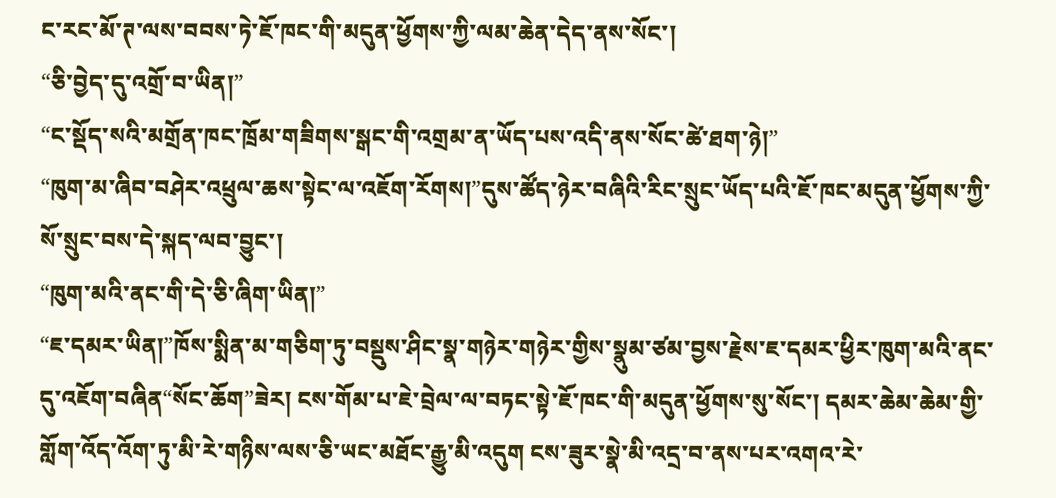ང་རང་མོ་ཊ་ལས་བབས་ཏེ་ཇོ་ཁང་གི་མདུན་ཕྱོགས་ཀྱི་ལམ་ཆེན་དེད་ནས་སོང་།
“ཅི་བྱེད་དུ་འགྲོ་བ་ཡིན།”
“ང་སྡོད་སའི་མགྲོན་ཁང་ཁྲོམ་གཟིགས་སྒང་གི་འགྲམ་ན་ཡོད་པས་འདི་ནས་སོང་ཚེ་ཐག་ཉེ།”
“ཁུག་མ་ཞིབ་བཤེར་འཕྲུལ་ཆས་སྟེང་ལ་འཇོག་རོགས།”དུས་ཚོད་ཉེར་བཞིའི་རིང་སྲུང་ཡོད་པའི་ཇོ་ཁང་མདུན་ཕྱོགས་ཀྱི་སོ་སྲུང་བས་དེ་སྐད་ལབ་བྱུང་།
“ཁུག་མའི་ནང་གི་དེ་ཅི་ཞིག་ཡིན།”
“ཇ་དམར་ཡིན།”ཁོས་སྨིན་མ་གཅིག་ཏུ་བསྡུས་ཤིང་སྣ་གཉེར་གཉེར་གྱིས་སྣུམ་ཙམ་བྱས་རྗེས་ཇ་དམར་ཕྱིར་ཁུག་མའི་ནང་དུ་འཇོག་བཞིན“སོང་ཆོག”ཟེར། ངས་གོམ་པ་ཇེ་བྲེལ་ལ་བཏང་སྟེ་ཇོ་ཁང་གི་མདུན་ཕྱོགས་སུ་སོང་། དམར་ཆེམ་ཆེམ་གྱི་གློག་འོད་འོག་ཏུ་མི་རེ་གཉིས་ལས་ཅི་ཡང་མཐོང་རྒྱུ་མི་འདུག ངས་ཟུར་སྣེ་མི་འདྲ་བ་ནས་པར་འགའ་རེ་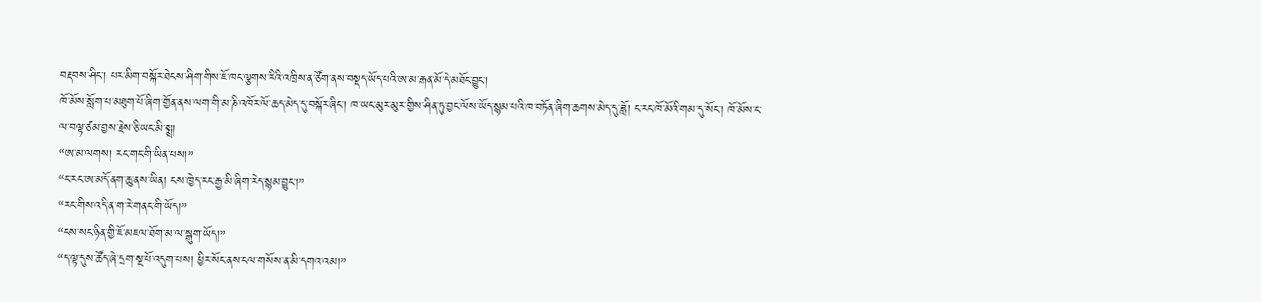བརྡབས་ཤིང་། པར་མིག་བསྐོར་ཐེངས་ཤིག་གིས་ཇོ་ཁང་ལྕགས་རིའི་འཁྲིས་ན་ཙོག་ནས་བསྡད་ཡོད་པའི་ཨ་མ་རྒན་མོ་དེ་མཐོང་བྱུང་།
ཁོ་མོས་སློག་པ་མཐུག་པོ་ཞིག་གྱོན་ནས་ལག་གི་མ་ཎི་འཁོར་ལོ་ཆད་མེད་དུ་བསྐོར་ཞིང་། ཁ་ཡང་མུར་མུར་གྱིས་ཤིན་ཏུ་བྱང་ལོས་ཡོད་སྙམ་པའི་ཁ་བཏོན་ཞིག་ཆགས་མེད་དུ་ཟློ། ང་རང་ཁོ་མོའི་གམ་དུ་སོང་། ཁོ་མོས་ང་ལ་བལྟ་ཙམ་བྱས་རྗེས་ཅི་ཡང་མི་སྨྲ།
“ཨ་མ་ལགས། རང་གང་གི་ཡིན་པས།”
“ང་རང་ཨ་མདོ་ནག་ཆུ་ནས་ཡིན། ངས་ཁྱེད་རང་རྒྱ་མི་ཞིག་རེད་སྙམ་བྱུང་།”
“རང་གིས་འདི་ན་ག་རེ་གནང་གི་ཡོད།”
“ངས་སང་ཉིན་གྱི་ཇོ་མཇལ་ཐོག་མ་ལ་སྒུག་ཡོད།”
“ད་ལྟ་དུས་ཚོད་ཞེ་དྲག་སྔ་པོ་འདུག་པས། ཕྱིར་སོང་ནས་ངལ་གསོས་ན་མི་དགའ་འམ།”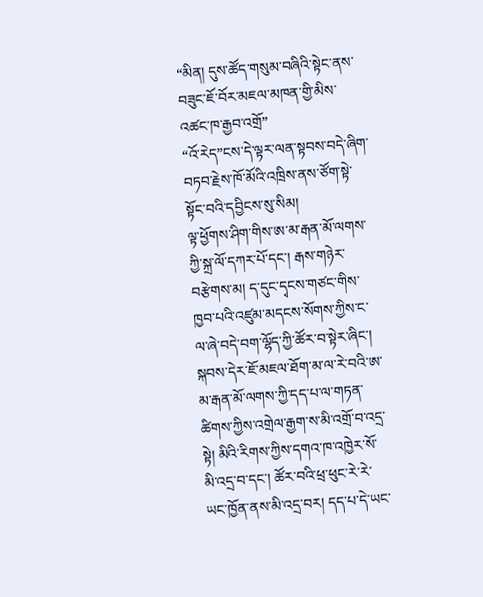“མིན། དུས་ཚོད་གསུམ་བཞིའི་སྟེང་ནས་བཟུང་ཇོ་བོར་མཇལ་མཁན་གྱི་མིས་འཚང་ཁ་རྒྱབ་འགྲོ”
“འོ་རེད”ངས་དེ་ལྟར་ལན་སྟབས་བདེ་ཞིག་བཏབ་རྗེས་ཁོ་མོའི་འཁྲིས་ནས་ཙོག་སྟེ་སྟོང་བའི་དབྱིངས་སུ་སིམ།
ལྟ་ཕྱོགས་ཤིག་གིས་ཨ་མ་རྒན་མོ་ལགས་ཀྱི་སྐྲ་ལོ་དཀར་པོ་དང་། རྒས་གཉེར་བརྩེགས་མ། ད་དུང་དྭངས་གཙང་གིས་ཁྱབ་པའི་འཛུམ་མདངས་སོགས་ཀྱིས་ང་ལ་ཞེ་བདེ་བག་ལྷོད་ཀྱི་ཚོར་བ་སྟེར་ཞིང་། སྐབས་དེར་ཇོ་མཇལ་ཐོག་མ་ལ་རེ་བའི་ཨ་མ་རྒན་མོ་ལགས་ཀྱི་དད་པ་ལ་གཏན་ཚིགས་ཀྱིས་འགྲེལ་རྒྱག་ས་མི་འགྲོ་བ་འདྲ་སྟེ། མིའི་རིགས་ཀྱིས་དགའ་ཁ་འཁྱེར་སོ་མི་འདྲ་བ་དང་། ཚོར་བའི་ཕྲ་ཕུང་རེ་རེ་ཡང་ཁྱོན་ནས་མི་འདྲ་བར། དད་པ་དེ་ཡང་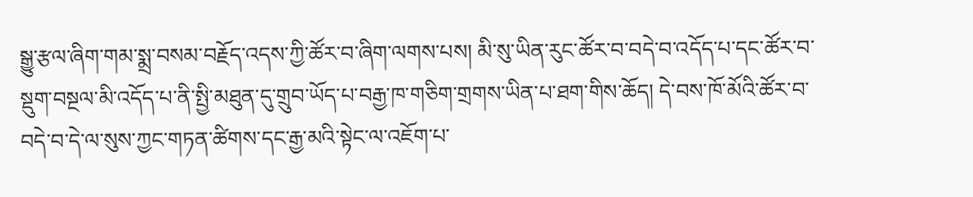སྒྱུ་རྩལ་ཞིག་གམ་སྨྲ་བསམ་བརྗོད་འདས་ཀྱི་ཚོར་བ་ཞིག་ལགས་པས། མི་སུ་ཡིན་རུང་ཚོར་བ་བདེ་བ་འདོད་པ་དང་ཚོར་བ་སྡུག་བསྔལ་མི་འདོད་པ་ནི་སྤྱི་མཐུན་དུ་གྲུབ་ཡོད་པ་བརྒྱ་ཁ་གཅིག་གྲགས་ཡིན་པ་ཐག་གིས་ཆོད། དེ་བས་ཁོ་མོའི་ཚོར་བ་བདེ་བ་དེ་ལ་སུས་ཀྱང་གཏན་ཚིགས་དང་རྒྱ་མའི་སྟེང་ལ་འཇོག་པ་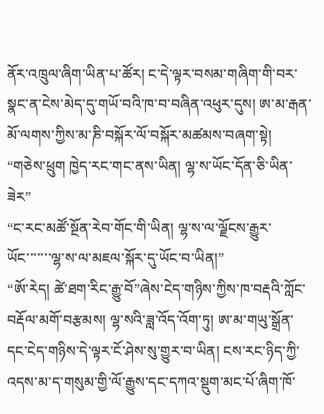ནོར་འཁྲུལ་ཞིག་ཡིན་པ་ཚོར། ང་དེ་ལྟར་བསམ་གཞིག་གི་བར་སྣང་ན་ངེས་མེད་དུ་གཡོ་བའི་ཁ་བ་བཞིན་འཕུར་དུས། ཨ་མ་རྒན་མོ་ལགས་ཀྱིས་མ་ཎི་བསྐོར་ལོ་བསྐོར་མཚམས་བཞག་སྟེ།
“གཅེས་ཕྲུག ཁྱེད་རང་གང་ནས་ཡིན། ལྷ་ས་ཡོང་དོན་ཅི་ཡིན་ཟེར”
“ང་རང་མཚོ་སྔོན་རེབ་གོང་གི་ཡིན། ལྷ་ས་ལ་ལྗོངས་རྒྱུར་ཡོང་་་་་་་ལྷ་ས་ལ་མཇལ་སྐོར་དུ་ཡོང་བ་ཡིན།”
“ཨོ་རེད། ཚེ་ཐག་རིང་རྒྱུ་བོ”ཞེས་ངེད་གཉིས་ཀྱིས་ཁ་བརྡའི་ཀློང་བརྡོལ་མགོ་བརྩམས། ལྷ་སའི་ཟླ་འོད་འོག་ཏུ། ཨ་མ་གཡུ་སྒྲོན་དང་ངེད་གཉིས་དེ་ལྟར་ངོ་ཤེས་སུ་གྱུར་བ་ཡིན། ངས་རང་ཉིད་ཀྱི་འདས་མ་ད་གསུམ་གྱི་ལོ་རྒྱུས་དང་དཀའ་སྡུག་མང་པོ་ཞིག་ཁོ་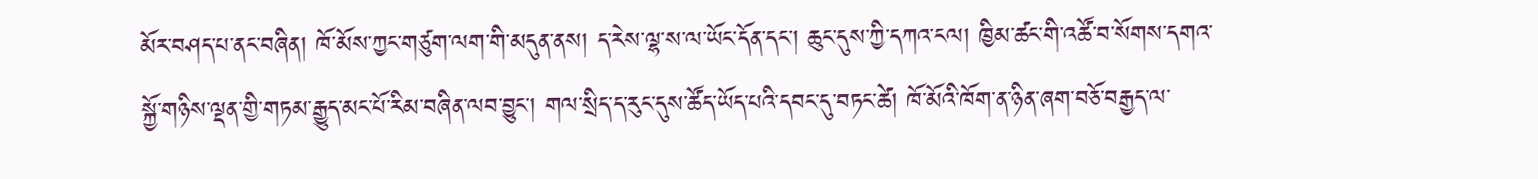མོར་བཤད་པ་ནང་བཞིན། ཁོ་མོས་ཀྱང་གཙུག་ལག་གི་མདུན་ནས། ད་རེས་ལྷ་ས་ལ་ཡོང་དོན་དང་། ཆུང་དུས་ཀྱི་དཀའ་ངལ། ཁྱིམ་ཚང་གི་འཚོ་བ་སོགས་དགའ་སྐྱོ་གཉིས་ལྡན་གྱི་གཏམ་རྒྱུད་མང་པོ་རིམ་བཞིན་ལབ་བྱུང་། གལ་སྲིད་ད་རུང་དུས་ཚོད་ཡོད་པའི་དབང་དུ་བཏང་ཚེ། ཁོ་མོའི་ཁོག་ན་ཉིན་ཞག་བཅོ་བརྒྱད་ལ་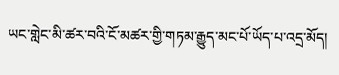ཡང་གླེང་མི་ཚར་བའི་ངོ་མཚར་གྱི་གཏམ་རྒྱུད་མང་པོ་ཡོད་པ་འདྲ་མོད།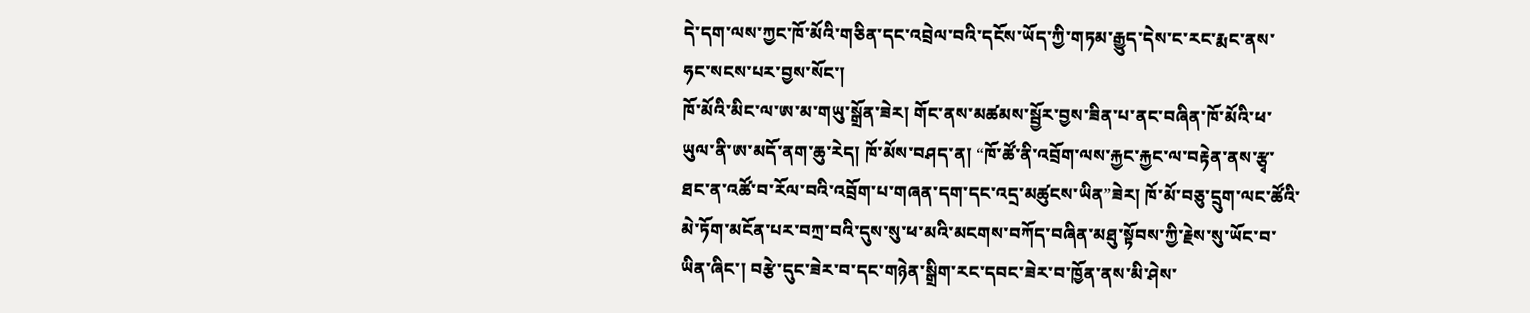དེ་དག་ལས་ཀྱང་ཁོ་མོའི་གཅིན་དང་འབྲེལ་བའི་དངོས་ཡོད་ཀྱི་གཏམ་རྒྱུད་དེས་ང་རང་རྨང་ནས་ཧང་སངས་པར་བྱས་སོང་།
ཁོ་མོའི་མིང་ལ་ཨ་མ་གཡུ་སྒྲོན་ཟེར། གོང་ནས་མཚམས་སྦྱོར་བྱས་ཟིན་པ་ནང་བཞིན་ཁོ་མོའི་ཕ་ཡུལ་ནི་ཨ་མདོ་ནག་ཆུ་རེད། ཁོ་མོས་བཤད་ན། “ཁོ་ཚོ་ནི་འབྲོག་ལས་རྐྱང་རྐྱང་ལ་བརྟེན་ནས་རྩྭ་ཐང་ན་འཚོ་བ་རོལ་བའི་འབྲོག་པ་གཞན་དག་དང་འདྲ་མཚུངས་ཡིན”ཟེར། ཁོ་མོ་བཅུ་དྲུག་ལང་ཚོའི་མེ་ཏོག་མངོན་པར་བཀྲ་བའི་དུས་སུ་ཕ་མའི་མངགས་བཀོད་བཞིན་མཐུ་སྟོབས་ཀྱི་རྗེས་སུ་ཡོང་བ་ཡིན་ཞིང་། བརྩེ་དུང་ཟེར་བ་དང་གཉེན་སྒྲིག་རང་དབང་ཟེར་བ་ཁྱོན་ནས་མི་ཤེས་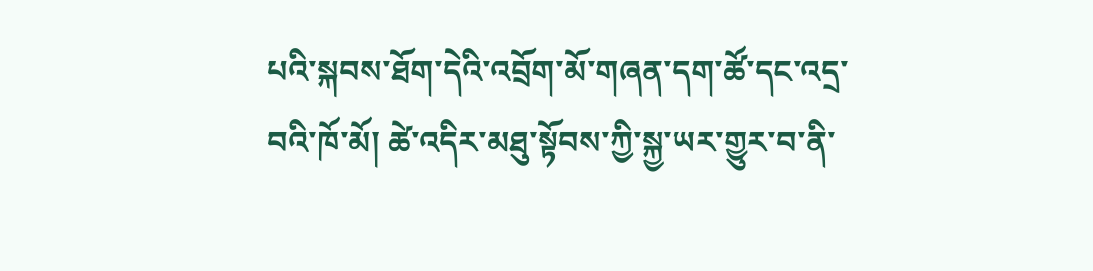པའི་སྐབས་ཐོག་དེའི་འབྲོག་མོ་གཞན་དག་ཚོ་དང་འདྲ་བའི་ཁོ་མོ། ཚེ་འདིར་མཐུ་སྟོབས་ཀྱི་སྐྱ་ཡར་གྱུར་བ་ནི་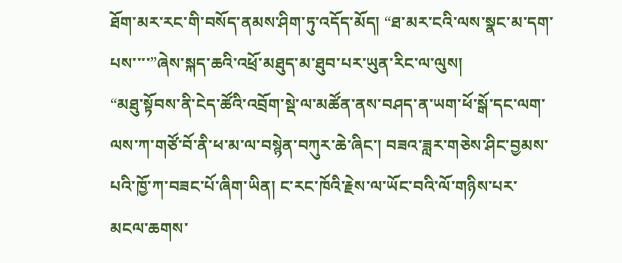ཐོག་མར་རང་གི་བསོད་ནམས་ཤིག་ཏུ་འདོད་མོད། “ཐ་མར་ངའི་ལས་སྣང་མ་དག་པས་་་་”ཞེས་སྐད་ཆའི་འཕྲོ་མཐུད་མ་ཐུབ་པར་ཡུན་རིང་ལ་ལུས།
“མཐུ་སྟོབས་ནི་ངེད་ཚོའི་འབྲོག་སྡེ་ལ་མཚོན་ནས་བཤད་ན་ཡག་ཕོ་སྒོ་དང་ལག་ལས་ཀ་གཙོ་བོ་ནི་ཕ་མ་ལ་བསྙེན་བཀུར་ཆེ་ཞིང་། བཟའ་ཟླར་གཅེས་ཤིང་བྱམས་པའི་ཁྱོ་ཀ་བཟང་པོ་ཞིག་ཡིན། ང་རང་ཁོའི་རྗེས་ལ་ཡོང་བའི་ལོ་གཉིས་པར་མངལ་ཆགས་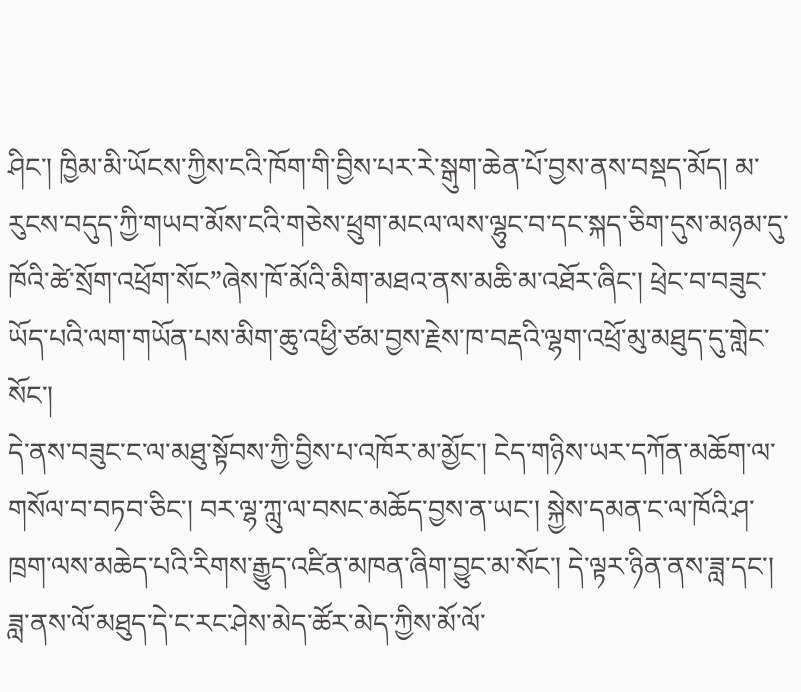ཤིང་། ཁྱིམ་མི་ཡོངས་ཀྱིས་ངའི་ཁོག་གི་བྱིས་པར་རེ་སྒུག་ཆེན་པོ་བྱས་ནས་བསྡད་མོད། མ་རུངས་བདུད་ཀྱི་གཡབ་མོས་ངའི་གཅེས་ཕྲུག་མངལ་ལས་ལྷུང་བ་དང་སྐད་ཅིག་དུས་མཉམ་དུ་ཁོའི་ཚེ་སྲོག་འཕྲོག་སོང”ཞེས་ཁོ་མོའི་མིག་མཐའ་ནས་མཆི་མ་འཐོར་ཞིང་། ཕྲེང་བ་བཟུང་ཡོད་པའི་ལག་གཡོན་པས་མིག་ཆུ་འཕྱི་ཙམ་བྱས་རྗེས་ཁ་བརྡའི་ལྷག་འཕྲོ་མུ་མཐུད་དུ་གླེང་སོང་།
དེ་ནས་བཟུང་ང་ལ་མཐུ་སྟོབས་ཀྱི་བྱིས་པ་འཁོར་མ་མྱོང་། ངེད་གཉིས་ཡར་དཀོན་མཆོག་ལ་གསོལ་བ་བཏབ་ཅིང་། བར་ལྷ་ཀླུ་ལ་བསང་མཆོད་བྱས་ན་ཡང་། སྐྱེས་དམན་ང་ལ་ཁོའི་ཤ་ཁྲག་ལས་མཆེད་པའི་རིགས་རྒྱུད་འཛིན་མཁན་ཞིག་བྱུང་མ་སོང་། དེ་ལྟར་ཉིན་ནས་ཟླ་དང་། ཟླ་ནས་ལོ་མཐུད་དེ་ང་རང་ཤེས་མེད་ཚོར་མེད་ཀྱིས་མོ་ལོ་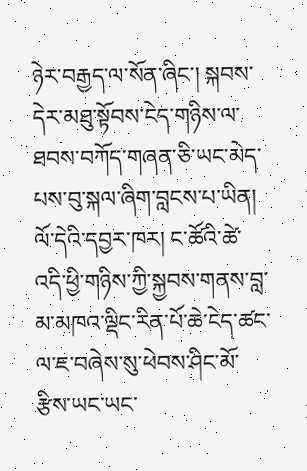ཉེར་བརྒྱད་ལ་སོན་ཞིང་། སྐབས་དེར་མཐུ་སྟོབས་ངེད་གཉིས་ལ་ཐབས་བཀོད་གཞན་ཅི་ཡང་མེད་པས་བུ་སྐལ་ཞིག་བླངས་པ་ཡིན།
ལོ་དེའི་དབྱར་ཁར། ང་ཚོའི་ཚེ་འདི་ཕྱི་གཉིས་ཀྱི་སྐྱབས་གནས་བླ་མ་མཁའ་ལྡིང་རིན་པོ་ཆེ་ངེད་ཚང་ལ་ཇ་བཞེས་སུ་ཕེབས་ཤིང་མོ་རྩིས་ཡང་ཡང་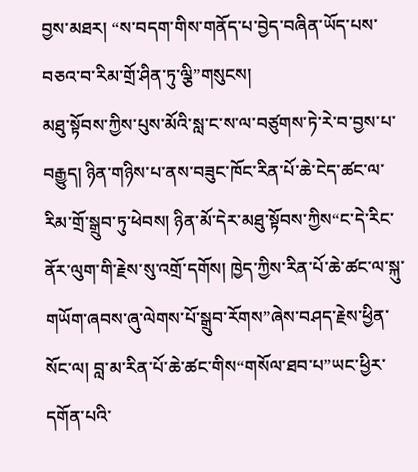བྱས་མཐར། “ས་བདག་གིས་གནོད་པ་བྱེད་བཞིན་ཡོད་པས་བཅའ་བ་རིམ་གྲོ་ཤིན་ཏུ་ལྕི”གསུངས།
མཐུ་སྟོབས་ཀྱིས་པུས་མོའི་སླ་ང་ས་ལ་བཙུགས་ཏེ་རེ་བ་བྱས་པ་བརྒྱུད། ཉིན་གཉིས་པ་ནས་བཟུང་ཁོང་རིན་པོ་ཆེ་ངེད་ཚང་ལ་རིམ་གྲོ་སྒྲུབ་ཏུ་ཕེབས། ཉིན་མོ་དེར་མཐུ་སྟོབས་ཀྱིས“ང་དེ་རིང་ནོར་ལུག་གི་རྗེས་སུ་འགྲོ་དགོས། ཁྱེད་ཀྱིས་རིན་པོ་ཆེ་ཚང་ལ་སྐུ་གཡོག་ཞབས་ཞུ་ལེགས་པོ་སྒྲུབ་རོགས”ཞེས་བཤད་རྗེས་ཕྱིན་སོང་ལ། བླ་མ་རིན་པོ་ཆེ་ཚང་གིས“གསོལ་ཐབ་པ”ཡང་ཕྱིར་དགོན་པའི་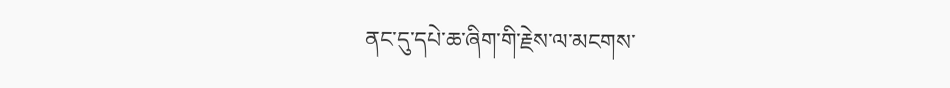ནང་དུ་དཔེ་ཆ་ཞིག་གི་རྗེས་ལ་མངགས་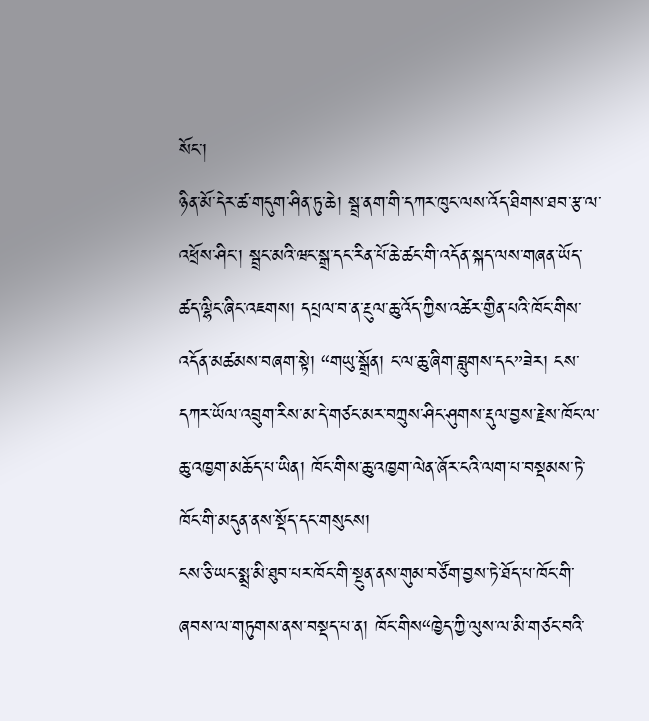སོང་།
ཉིན་མོ་དེར་ཚ་གདུག་ཤིན་ཏུ་ཆེ། སྦྲ་ནག་གི་དཀར་ཁུང་ལས་འོད་ཐིགས་ཐབ་རྩ་ལ་འཕྲོས་ཤིང་། སྦྲང་མའི་ཝང་སྒྲ་དང་རིན་པོ་ཆེ་ཚང་གི་འདོན་སྐད་ལས་གཞན་ཡོད་ཚད་ལྷིང་ཞིང་འཇགས། དཔྲལ་བ་ན་རྔུལ་ཆུ་འོད་ཀྱིས་འཚེར་གྱིན་པའི་ཁོང་གིས་འདོན་མཚམས་བཞག་སྟེ། “གཡུ་སྒྲོན། ང་ལ་ཆུ་ཞིག་བླུགས་དང”ཟེར། ངས་དཀར་ཡོལ་འབྲུག་རིས་མ་དེ་གཙང་མར་བཀྲུས་ཤིང་ཤུགས་རྡུལ་བྱས་རྗེས་ཁོང་ལ་ཆུ་འཁྱག་མཆོད་པ་ཡིན། ཁོང་གིས་ཆུ་འཁྱག་ལེན་ཞོར་ངའི་ལག་པ་བསྡམས་ཏེ་ཁོང་གི་མདུན་ནས་སྡོད་དང་གསུངས།
ངས་ཅི་ཡང་སྨྲ་མི་ཐུབ་པར་ཁོང་གི་སྔུན་ནས་གུམ་བཙོག་བྱས་ཏེ་ཐོད་པ་ཁོང་གི་ཞབས་ལ་གཏུགས་ནས་བསྡད་པ་ན། ཁོང་གིས“ཁྱེད་ཀྱི་ལུས་ལ་མི་གཙང་བའི་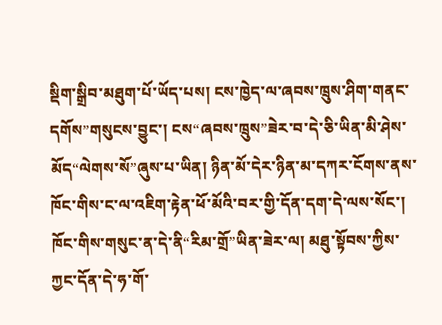སྡིག་སྒྲིབ་མཐུག་པོ་ཡོད་པས། ངས་ཁྱེད་ལ་ཞབས་ཁྲུས་ཤིག་གནང་དགོས”གསུངས་བྱུང་། ངས“ཞབས་ཁྲུས”ཟེར་བ་དེ་ཅི་ཡིན་མི་ཤེས་མོད“ལེགས་སོ”ཞུས་པ་ཡིན། ཉིན་མོ་དེར་ཉིན་མ་དཀར་ངོགས་ནས་ཁོང་གིས་ང་ལ་འཇིག་རྟེན་ཕོ་མོའི་བར་གྱི་དོན་དག་དེ་ལས་སོང་། ཁོང་གིས་གསུང་ན་དེ་ནི“རིམ་གྲོ”ཡིན་ཟེར་ལ། མཐུ་སྟོབས་ཀྱིས་ཀྱང་དོན་དེ་ཧ་གོ་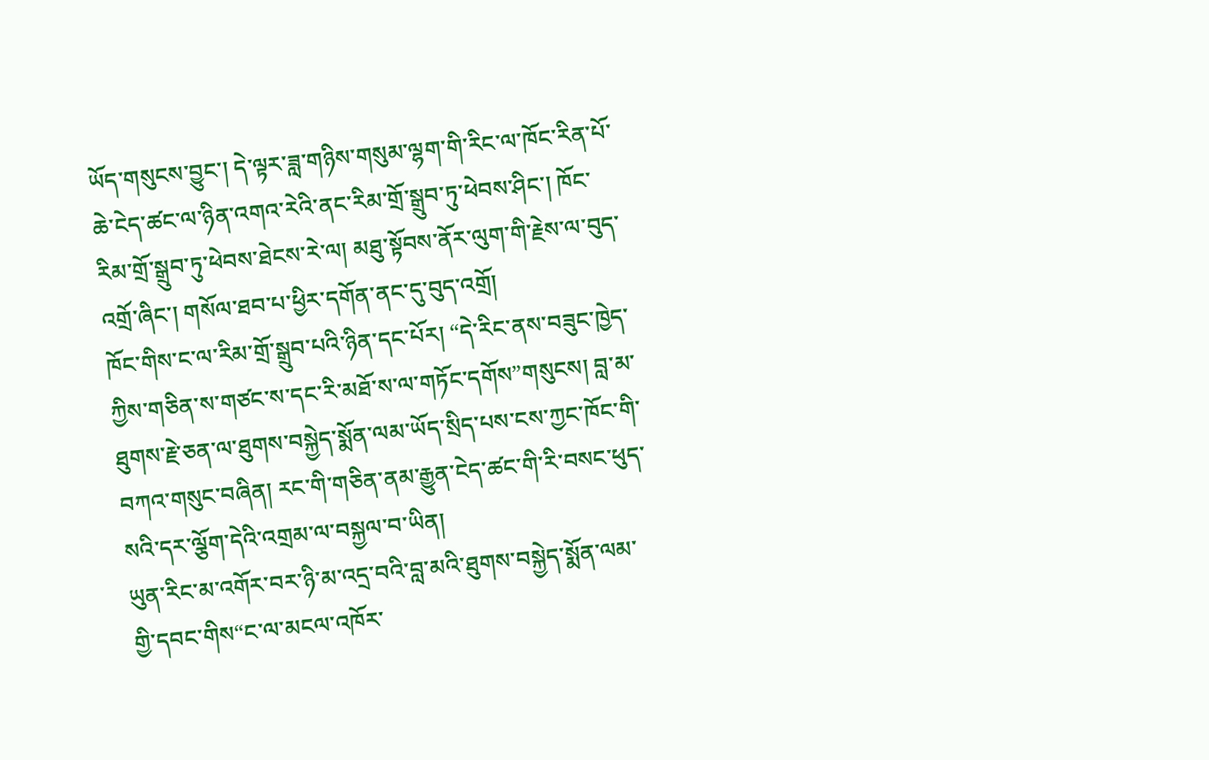ཡོད་གསུངས་བྱུང་། དེ་ལྟར་ཟླ་གཉིས་གསུམ་ལྷག་གི་རིང་ལ་ཁོང་རིན་པོ་ཆེ་ངེད་ཚང་ལ་ཉིན་འགའ་རེའི་ནང་རིམ་གྲོ་སྒྲུབ་ཏུ་ཕེབས་ཤིང་། ཁོང་རིམ་གྲོ་སྒྲུབ་ཏུ་ཕེབས་ཐེངས་རེ་ལ། མཐུ་སྟོབས་ནོར་ལུག་གི་རྗེས་ལ་བུད་འགྲོ་ཞིང་། གསོལ་ཐབ་པ་ཕྱིར་དགོན་ནང་དུ་བུད་འགྲོ།
ཁོང་གིས་ང་ལ་རིམ་གྲོ་སྒྲུབ་པའི་ཉིན་དང་པོར། “དེ་རིང་ནས་བཟུང་ཁྱེད་ཀྱིས་གཅིན་ས་གཙང་ས་དང་རི་མཐོ་ས་ལ་གཏོང་དགོས”གསུངས། བླ་མ་ཐུགས་རྗེ་ཅན་ལ་ཐུགས་བསྐྱེད་སྨོན་ལམ་ཡོད་སྲིད་པས་ངས་ཀྱང་ཁོང་གི་བཀའ་གསུང་བཞིན། རང་གི་གཅིན་ནམ་རྒྱུན་ངེད་ཚང་གི་རི་བསང་ཕུད་སའི་དར་ལྕོག་དེའི་འགྲམ་ལ་བསྐྱལ་བ་ཡིན།
ཡུན་རིང་མ་འགོར་བར་ཉི་མ་འདྲ་བའི་བླ་མའི་ཐུགས་བསྐྱེད་སྨོན་ལམ་གྱི་དབང་གིས“ང་ལ་མངལ་འཁོར་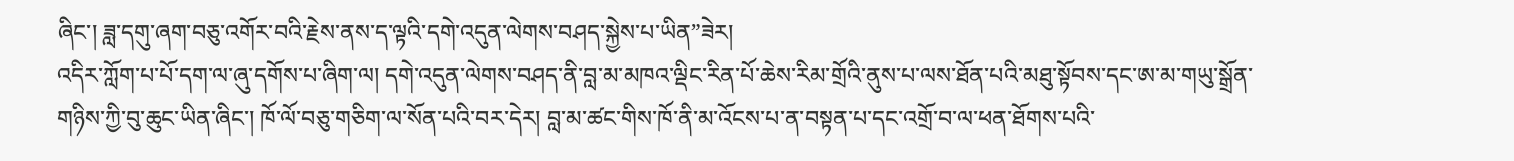ཞིང་། ཟླ་དགུ་ཞག་བཅུ་འགོར་བའི་རྗེས་ནས་ད་ལྟའི་དགེ་འདུན་ལེགས་བཤད་སྐྱེས་པ་ཡིན”ཟེར།
འདིར་ཀློག་པ་པོ་དག་ལ་ཞུ་དགོས་པ་ཞིག་ལ། དགེ་འདུན་ལེགས་བཤད་ནི་བླ་མ་མཁའ་ལྡིང་རིན་པོ་ཆེས་རིམ་གྲོའི་ནུས་པ་ལས་ཐོན་པའི་མཐུ་སྟོབས་དང་ཨ་མ་གཡུ་སྒྲོན་གཉིས་ཀྱི་བུ་ཆུང་ཡིན་ཞིང་། ཁོ་ལོ་བཅུ་གཅིག་ལ་སོན་པའི་བར་དེར། བླ་མ་ཚང་གིས་ཁོ་ནི་མ་འོངས་པ་ན་བསྟན་པ་དང་འགྲོ་བ་ལ་ཕན་ཐོགས་པའི་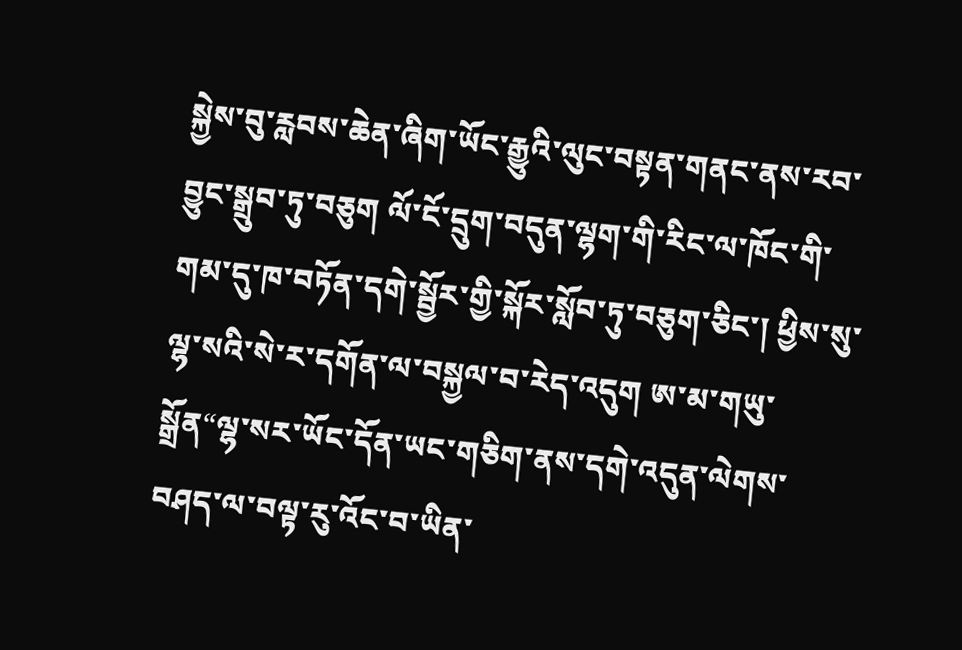སྐྱེས་བུ་རླབས་ཆེན་ཞིག་ཡོང་རྒྱུའི་ལུང་བསྟན་གནང་ནས་རབ་བྱུང་སྒྲུབ་ཏུ་བཅུག ལོ་ངོ་དྲུག་བདུན་ལྷག་གི་རིང་ལ་ཁོང་གི་གམ་དུ་ཁ་བཏོན་དགེ་སྦྱོར་གྱི་སྐོར་སློབ་ཏུ་བཅུག་ཅིང་། ཕྱིས་སུ་ལྷ་སའི་སེ་ར་དགོན་ལ་བསྐྱལ་བ་རེད་འདུག ཨ་མ་གཡུ་སྒྲོན“ལྷ་སར་ཡོང་དོན་ཡང་གཅིག་ནས་དགེ་འདུན་ལེགས་བཤད་ལ་བལྟ་རུ་འོང་བ་ཡིན་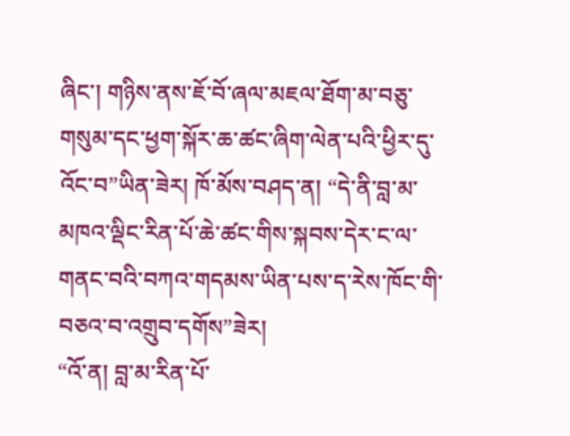ཞིང་། གཉིས་ནས་ཇོ་བོ་ཞལ་མཇལ་ཐོག་མ་བཅུ་གསུམ་དང་ཕྱག་སྐོར་ཆ་ཚང་ཞིག་ལེན་པའི་ཕྱིར་དུ་འོང་བ”ཡིན་ཟེར། ཁོ་མོས་བཤད་ན། “དེ་ནི་བླ་མ་མཁའ་ལྡིང་རིན་པོ་ཆེ་ཚང་གིས་སྐབས་དེར་ང་ལ་གནང་བའི་བཀའ་གདམས་ཡིན་པས་ད་རེས་ཁོང་གི་བཅའ་བ་འགྲུབ་དགོས”ཟེར།
“འོ་ན། བླ་མ་རིན་པོ་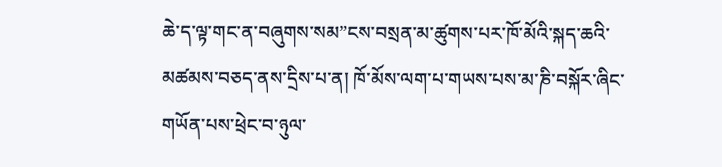ཆེ་ད་ལྟ་གང་ན་བཞུགས་སམ”ངས་བསྲན་མ་ཚུགས་པར་ཁོ་མོའི་སྐད་ཆའི་མཚམས་བཅད་ནས་དྲིས་པ་ན། ཁོ་མོས་ལག་པ་གཡས་པས་མ་ཎི་བསྐོར་ཞིང་གཡོན་པས་ཕྲེང་བ་ཉུལ་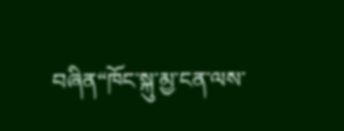བཞིན“ཁོང་སྐུ་མྱ་ངན་ལས་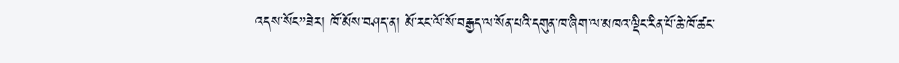འདས་སོང”ཟེར། ཁོ་མོས་བཤད་ན། མོ་རང་ལོ་སོ་བརྒྱད་ལ་སོན་པའི་དགུན་ཁ་ཞིག་ལ་མཁའ་ལྡིང་རིན་པོ་ཆེ་ཁོ་ཚང་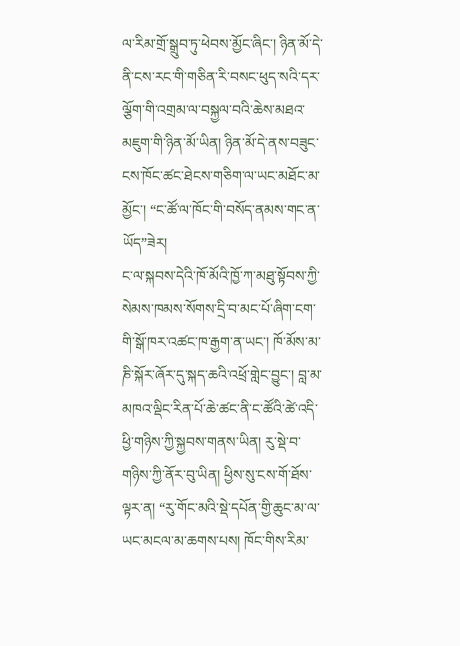ལ་རིམ་གྲོ་སྒྲུབ་ཏུ་ཕེབས་མྱོང་ཞིང་། ཉིན་མོ་དེ་ནི་ངས་རང་གི་གཅིན་རི་བསང་ཕུད་སའི་དར་ལྕོག་གི་འགྲམ་ལ་བསྐྱལ་བའི་ཆེས་མཐའ་མཇུག་གི་ཉིན་མོ་ཡིན། ཉིན་མོ་དེ་ནས་བཟུང་ངས་ཁོང་ཚང་ཐེངས་གཅིག་ལ་ཡང་མཐོང་མ་མྱོང་། “ང་ཚོ་ལ་ཁོང་གི་བསོད་ནམས་གང་ན་ཡོད”ཟེར།
ང་ལ་སྐབས་དེའི་ཁོ་མོའི་ཁྱོ་ཀ་མཐུ་སྟོབས་ཀྱི་སེམས་ཁམས་སོགས་དྲི་བ་མང་པོ་ཞིག་ངག་གི་སྒོ་ཁར་འཚང་ཁ་རྒྱག་ན་ཡང་། ཁོ་མོས་མ་ཎི་སྐོར་ཞོར་དུ་སྐད་ཆའི་འཕྲོ་གླེང་བྱུང་། བླ་མ་མཁའ་ལྡིང་རིན་པོ་ཆེ་ཚང་ནི་ང་ཚོའི་ཚེ་འདི་ཕྱི་གཉིས་ཀྱི་སྐྱབས་གནས་ཡིན། རུ་སྡེ་བ་གཉིས་ཀྱི་ནོར་བུ་ཡིན། ཕྱིས་སུ་ངས་གོ་ཐོས་ལྟར་ན། “རུ་གོང་མའི་སྡེ་དཔོན་གྱི་ཆུང་མ་ལ་ཡང་མངལ་མ་ཆགས་པས། ཁོང་གིས་རིམ་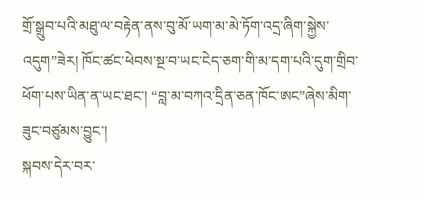གྲོ་སྒྲུབ་པའི་མཐུ་ལ་བརྟེན་ནས་བུ་མོ་ཡག་མ་མེ་ཏོག་འདྲ་ཞིག་སྐྱེས་འདུག”ཟེར། ཁོང་ཚང་ཕེབས་སྔ་བ་ཡང་ངེད་ཅག་གི་མ་དག་པའི་དུག་གྲིབ་ཕོག་པས་ཡིན་ན་ཡང་ཐང་། “བླ་མ་བཀའ་དྲིན་ཅན་ཁོང་ཨང”ཞེས་མིག་ཟུང་བཙུམས་བྱུང་།
སྐབས་དེར་བར་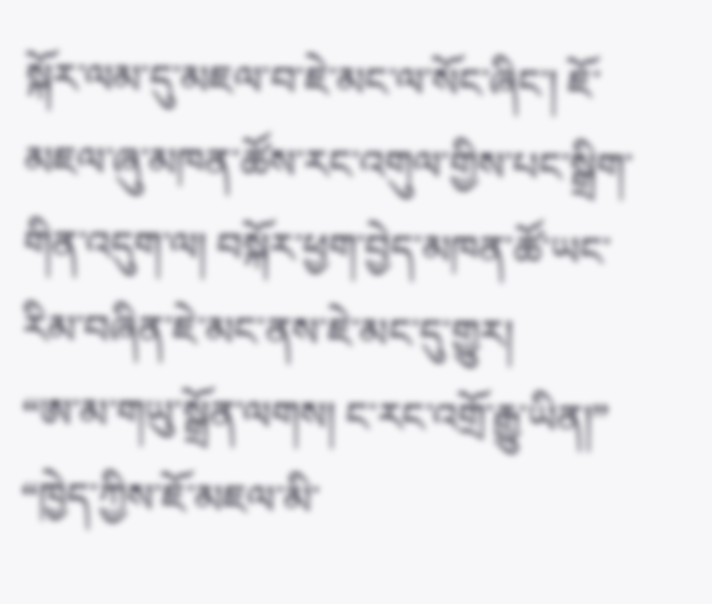སྐོར་ལམ་དུ་མཇལ་བ་ཇེ་མང་ལ་སོང་ཞིང་། ཇོ་མཇལ་ཞུ་མཁན་ཚོས་རང་འགུལ་གྱིས་པང་སྒྲིག་གིན་འདུག་ལ། བསྐོར་ཕྱག་བྱེད་མཁན་ཚོ་ཡང་རིམ་བཞིན་ཇེ་མང་ནས་ཇེ་མང་དུ་གྱུར།
“ཨ་མ་གཡུ་སྒྲོན་ལགས། ང་རང་འགྲོ་རྒྱུ་ཡིན།”
“ཁྱེད་ཀྱིས་ཇོ་མཇལ་མི་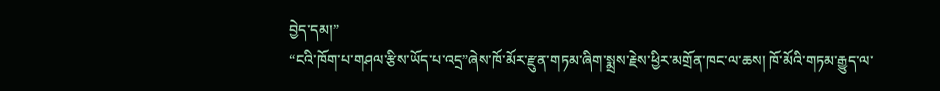བྱེད་དམ།”
“ངའི་ཁོག་པ་གཤལ་རྩིས་ཡོད་པ་འདྲ”ཞེས་ཁོ་མོར་རྫུན་གཏམ་ཞིག་སྨྲས་རྗེས་ཕྱིར་མགྲོན་ཁང་ལ་ཆས། ཁོ་མོའི་གཏམ་རྒྱུད་ལ་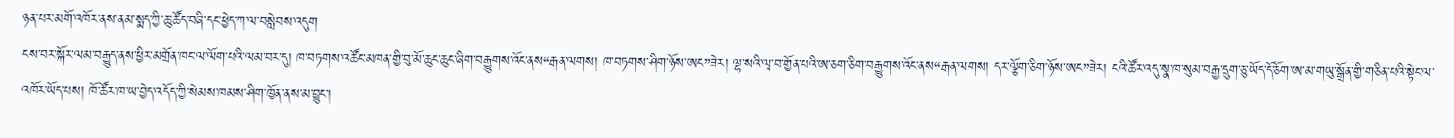ཉན་པར་མགོ་འཁོར་ནས་ནམ་སྨད་ཀྱི་ཆུ་ཚོད་བཞི་དང་ཕྱེད་ཀ་ལ་བསླེབས་འདུག
ངས་བར་སྐོར་ལམ་བརྒྱུད་ནས་ཕྱིར་མགྲོན་ཁང་ལ་ལོག་པའི་ལམ་བར་དུ། ཁ་བཏགས་འཚོང་མཁན་གྱི་བུ་མོ་ཆུང་ཆུང་ཞིག་བརྒྱུགས་འོང་ནས“རྒན་ལགས། ཁ་བཏགས་ཤིག་ཉོས་ཨང”ཟེར། ལྷ་སའི་ལྭ་བ་གྱོན་པའི་ཨ་ཅག་ཅིག་བརྒྱུགས་འོང་ནས“རྒན་ལགས། དར་ལྕོག་ཅིག་ཉོས་ཨང”ཟེར། ངའི་ཚོར་འདུ་སྣ་ཁ་སུམ་བརྒྱ་དྲུག་ཅུ་ཡོད་དོ་ཅོག་ཨ་མ་གཡུ་སྒྲོན་གྱི་གཅིན་པའི་སྟེང་ལ་འཁོར་ཡོད་པས། ཁོ་ཚོར་ཁ་ཡ་བྱེད་འདོད་ཀྱི་སེམས་ཁམས་ཤིག་ཁྱོན་ནས་མ་བྱུང་།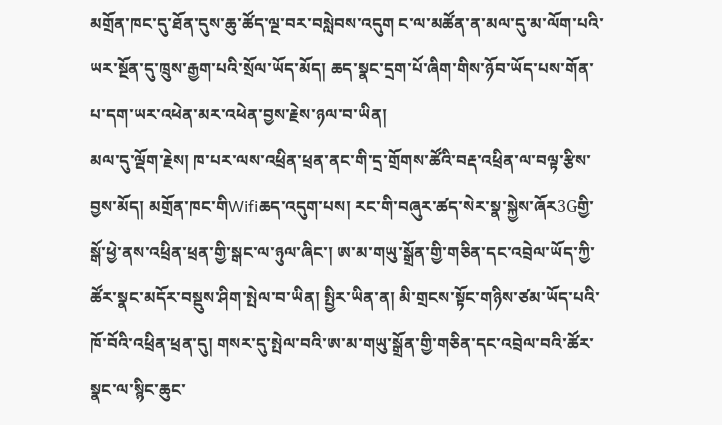མགྲོན་ཁང་དུ་ཐོན་དུས་ཆུ་ཚོད་ལྔ་བར་བསླེབས་འདུག ང་ལ་མཚོན་ན་མལ་དུ་མ་ལོག་པའི་ཡར་སྔོན་དུ་ཁྲུས་རྒྱག་པའི་སྲོལ་ཡོད་མོད། ཆད་སྣང་དྲག་པོ་ཞིག་གིས་ཉོབ་ཡོད་པས་གོན་པ་དག་ཡར་འཕེན་མར་འཕེན་བྱས་རྗེས་ཉལ་བ་ཡིན།
མལ་དུ་ལྡོག་རྗེས། ཁ་པར་ལས་འཕྲིན་ཕྲན་ནང་གི་དྲ་གྲོགས་ཚོའི་བརྡ་འཕྲིན་ལ་བལྟ་རྩིས་བྱས་མོད། མགྲོན་ཁང་གིWifiཆད་འདུག་པས། རང་གི་བཞུར་ཚད་སེར་སྣ་སྐྱེས་ཞོར3Gགྱི་སྒོ་ཕྱེ་ནས་འཕྲིན་ཕྲན་གྱི་སྒང་ལ་ཉུལ་ཞིང་། ཨ་མ་གཡུ་སྒྲོན་གྱི་གཅིན་དང་འབྲེལ་ཡོད་ཀྱི་ཚོར་སྣང་མདོར་བསྡུས་ཤིག་སྤེལ་བ་ཡིན། སྤྱིར་ཡིན་ན། མི་གྲངས་སྟོང་གཉིས་ཙམ་ཡོད་པའི་ཁོ་བོའི་འཕྲིན་ཕྲན་དུ། གསར་དུ་སྤེལ་བའི་ཨ་མ་གཡུ་སྒྲོན་གྱི་གཅིན་དང་འབྲེལ་བའི་ཚོར་སྣང་ལ་སྙིང་ཆུང་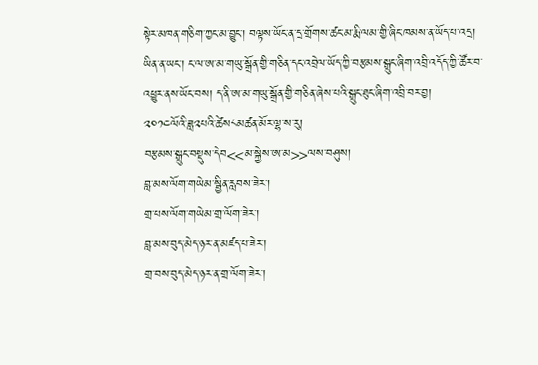སྟེར་མཁན་གཅིག་ཀྱང་མ་བྱུང་། བལྟས་ཡོང་ན་དྲ་གྲོགས་ཚང་མ་རྨི་ལམ་གྱི་ཞིང་ཁམས་ན་ཡོད་པ་འདྲ། ཡིན་ན་ཡང་། ང་ལ་ཨ་མ་གཡུ་སྒྲོན་གྱི་གཅིན་དང་འབྲེལ་ཡོད་ཀྱི་བརྩམས་སྒྲུང་ཞིག་འབྲི་འདོད་ཀྱི་ཚོར་བ་འཕྱུར་ནས་ཡོང་བས། ད་ནི་ཨ་མ་གཡུ་སྒྲོན་གྱི་གཅིན་ཞེས་པའི་སྒྲུང་ཐུང་ཞིག་འབྲི་བར་བྱ།
༢༠༡༤ལོའི་ཟླ༢པའི་ཚེས༨མཚན་མོར་ལྷ་ས་རུ།
བརྩམས་སྒྲུང་བསྡུས་དེབ<<མ་སྐྱེས་ཨ་མ>>ལས་བཤུས།
བླ་མས་ལོག་གཡེམ་སྦྱིན་རླབས་ཟེར་།
གྲ་པས་ལོག་གཡེམ་གྲ་ལོག་ཟེར་།
བླ་མས་བུད་མེད་ཉར་ན་མཛད་པ་ཟེར་།
གྲ་བས་བུད་མེད་ཉར་ན་གྲ་ལོག་ཟེར་།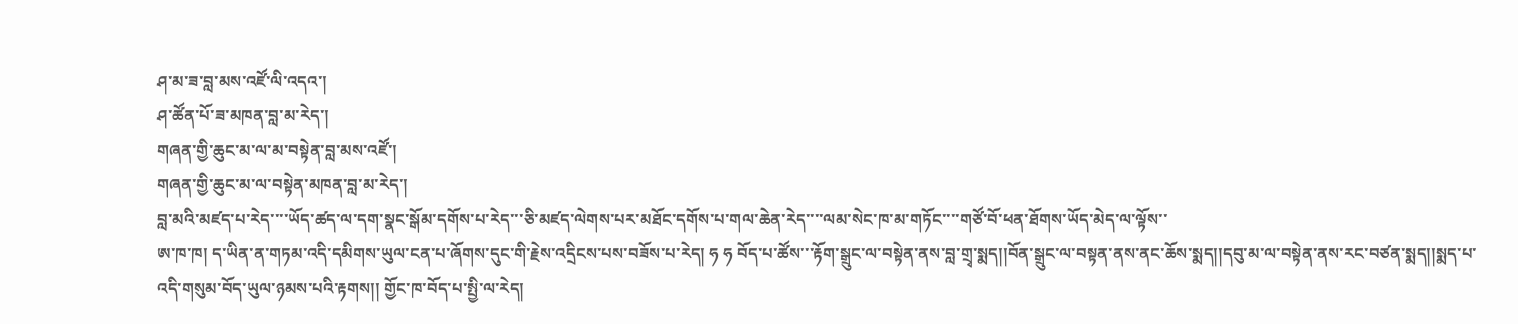ཤ་མ་ཟ་བླ་མས་འཛོ་ལི་འདའ་།
ཤ་ཚོན་པོ་ཟ་མཁན་བླ་མ་རེད་།
གཞན་གྱི་ཆུང་མ་ལ་མ་བསྟེན་བླ་མས་འཛོ་།
གཞན་གྱི་ཆུང་མ་ལ་བསྟེན་མཁན་བླ་མ་རེད་།
བླ་མའི་མཛད་པ་རེད་་་་ཡོད་ཚད་ལ་དག་སྣང་སྒོམ་དགོས་པ་རེད་་་ཅི་མཛད་ལེགས་པར་མཐོང་དགོས་པ་གལ་ཆེན་རེད་་་་ལམ་སེང་ཁ་མ་གཏོང་་་་གཙོ་བོ་ཕན་ཐོགས་ཡོད་མེད་ལ་ལྟོས་་
ཨ་ཁ་ཁ། ད་ཡིན་ན་གཏམ་འདི་དམིགས་ཡུལ་ངན་པ་ཞོགས་དུང་གི་རྗེས་འདྲིངས་པས་བཟོས་པ་རེད། ཧ ཧ བོད་པ་ཚོས་་་རྟོག་སྒྲུང་ལ་བསྟེན་ནས་བླ་གྲྭ་སྨད།།བོན་སྒྲུང་ལ་བསྟན་ནས་ནང་ཆོས་སྨད།།དབུ་མ་ལ་བསྟེན་ནས་རང་བཙན་སྨད།།སྨད་པ་འདི་གསུམ་བོད་ཡུལ་ཉམས་པའི་རྟགས།། གྱོང་ཁ་བོད་པ་སྤྱི་ལ་རེད།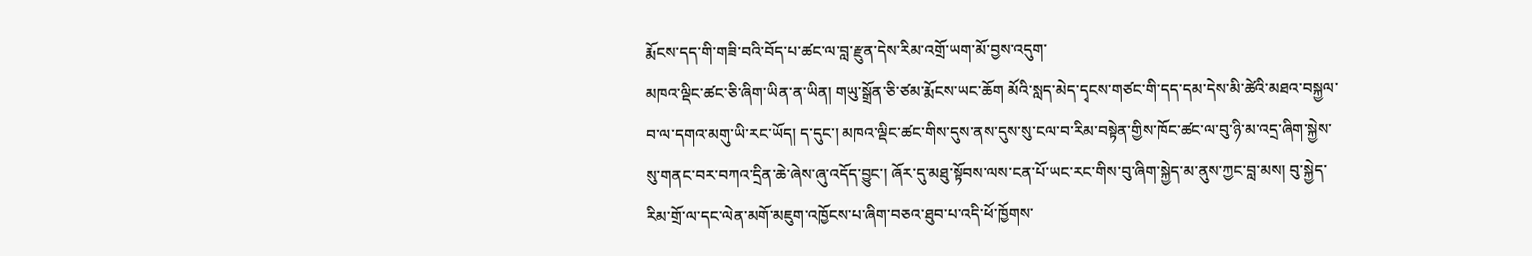རྨོངས་དད་གི་གཟི་བའི་བོད་པ་ཚང་ལ་བླ་རྫུན་དེས་རིམ་འགྲོ་ཡག་མོ་བྱས་འདུག་
མཁའ་ལྡིང་ཚང་ཅི་ཞིག་ཡིན་ན་ཡིན། གཡུ་སྒྲོན་ཅི་ཙམ་རྨོངས་ཡང་ཆོག མོའི་སླད་མེད་དྭངས་གཙང་གི་དད་དམ་དེས་མི་ཚེའི་མཐའ་བསྐྱལ་བ་ལ་དགའ་མགུ་ཡི་རང་ཡོད། ད་དུང་། མཁའ་ལྡིང་ཚང་གིས་དུས་ནས་དུས་སུ་ངལ་བ་རིམ་བསྟེན་གྱིས་ཁོང་ཚང་ལ་བུ་ཉི་མ་འདྲ་ཞིག་སྐྱེས་སུ་གནང་བར་བཀའ་དྲིན་ཆེ་ཞེས་ཞུ་འདོད་བྱུང་། ཞོར་དུ་མཐུ་སྟོབས་ལས་ངན་པོ་ཡང་རང་གིས་བུ་ཞིག་སྐྱེད་མ་ནུས་ཀྱང་བླ་མས། བུ་སྐྱེད་རིམ་གྲོ་ལ་དང་ལེན་མགོ་མཇུག་འཁྱོངས་པ་ཞིག་བཅའ་ཐུབ་པ་འདི་ཕོ་ཁྱོགས་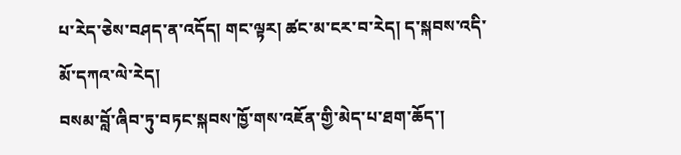པ་རེད་ཅེས་བཤད་ན་འདོད། གང་ལྟར། ཚང་མ་ངར་བ་རེད། ད་སྐབས་འདི་མོ་དཀའ་ལེ་རེད།
བསམ་བློ་ཞིབ་ཏུ་བཏང་སྐབས་ཁྱོ་གས་འཇོན་གྱི་མེད་པ་ཐག་ཆོད་།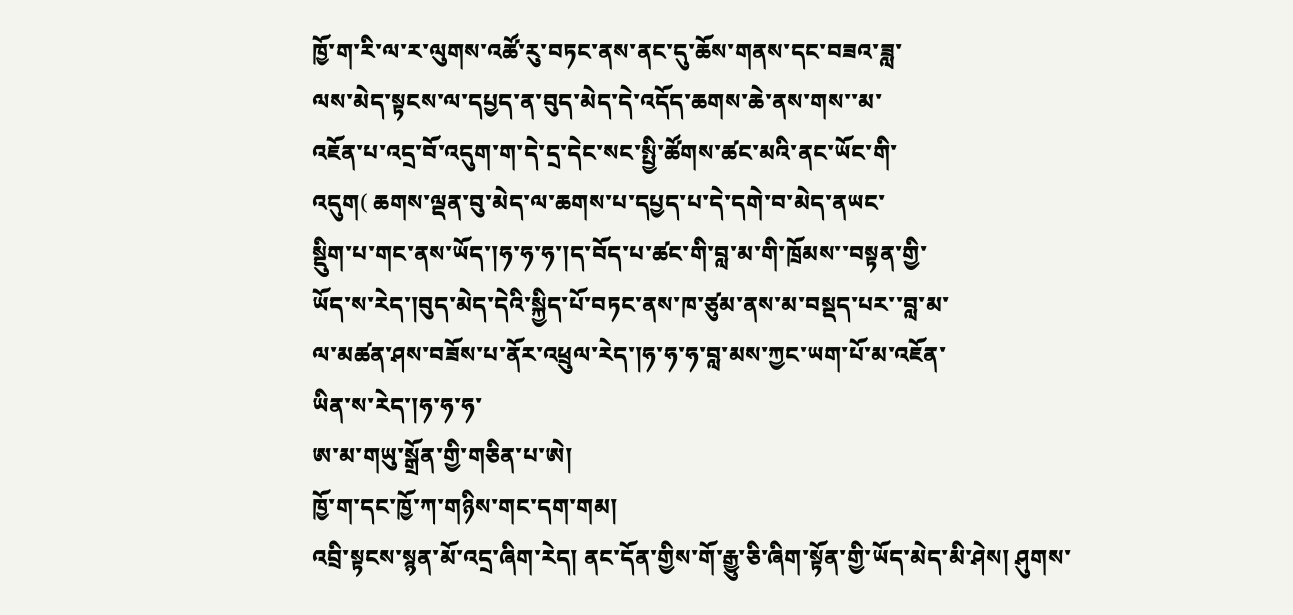ཁྱོ་ག་རི་ལ་ར་ལུགས་འཚོ་རུ་བཏང་ནས་ནང་དུ་ཆོས་གནས་དང་བཟའ་ཟླ་
ལས་མེད་སྟངས་ལ་དཔྱད་ན་བུད་མེད་དེ་འདོད་ཆགས་ཆེ་ནས་གས་་མ་
འཇོན་པ་འདྲ་བོ་འདུག་ག་དེ་དྲ་དེང་སང་སྤྱི་ཚོགས་ཚང་མའི་ནང་ཡོང་གི་
འདུག( ཆགས་ལྡན་བུ་མེད་ལ་ཆགས་པ་དཔྱད་པ་དེ་དགེ་བ་མེད་ནཡང་
སྡིུག་པ་གང་ནས་ཡོད་།ཧ་ཧ་ཧ་།ད་བོད་པ་ཚང་གི་བླ་མ་གི་ཁྲོམས་་བསྟན་གྱི་
ཡོད་ས་རེད་།བུད་མེད་དེའི་སྐྱིད་པོ་བཏང་ནས་ཁ་ཙུམ་ནས་མ་བསྡད་པར་་བླ་མ་
ལ་མཚན་ཤས་བཟོས་པ་ནོར་འཕྲུལ་རེད་།ཧ་ཧ་ཧ་བླ་མས་ཀྱང་ཡག་པོ་མ་འཇོན་
ཡིན་ས་རེད་།ཧ་ཧ་ཧ་
ཨ་མ་གཡུ་སྒྲོན་གྱི་གཅིན་པ་ཨེ།
ཁྱོ་ག་དང་ཁྱོ་ཀ་གཉིས་གང་དག་གམ།
འབྲི་སྟངས་སྙན་མོ་འདྲ་ཞིག་རེད། ནང་དོན་གྱིས་གོ་རྒྱུ་ཅི་ཞིག་སྟོན་གྱི་ཡོད་མེད་མི་ཤེས། ཤུགས་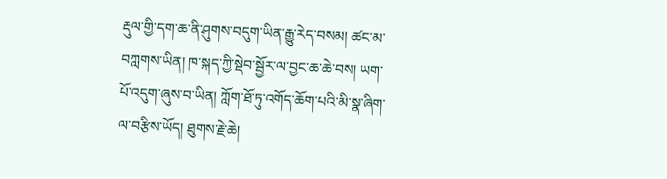རྡུལ་གྱི་དག་ཆ་ནི་ཤུགས་བདུག་ཡིན་རྒྱུ་རེད་བསམ། ཚང་མ་བཀླགས་ཡིན། ཁ་སྐད་ཀྱི་སྡེབ་སྦྱོར་ལ་བྱང་ཆ་ཆེ་བས། ཡག་པོ་འདུག་ཞུས་བ་ཡིན། ཀློག་ཐོ་ཏུ་འགོད་ཆོག་པའི་མི་སྣ་ཞིག་ལ་བརྩིས་ཡོད། ཐུགས་རྗེ་ཆེ།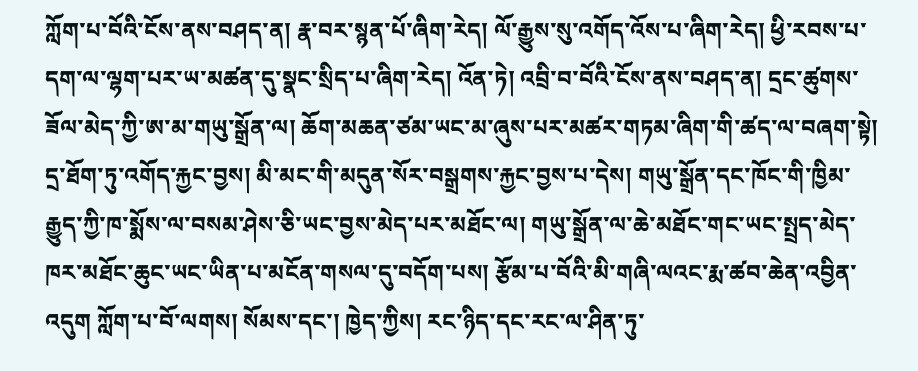ཀློག་པ་བོའི་ངོས་ནས་བཤད་ན། རྣ་བར་སྙན་པོ་ཞིག་རེད། ལོ་རྒྱུས་སུ་འགོད་འོས་པ་ཞིག་རེད། ཕྱི་རབས་པ་དག་ལ་ལྷག་པར་ཡ་མཚན་དུ་སྣང་སྲིད་པ་ཞིག་རེད། འོན་ཏེ། འབྲི་བ་བོའི་ངོས་ནས་བཤད་ན། དྲང་ཚུགས་ཟོལ་མེད་ཀྱི་ཨ་མ་གཡུ་སྒྲོན་ལ། ཆོག་མཆན་ཙམ་ཡང་མ་ཞུས་པར་མཚར་གཏམ་ཞིག་གི་ཚད་ལ་བཞག་སྟེ། དྲ་ཐོག་ཏུ་འགོད་རྐྱང་བྱས། མི་མང་གི་མདུན་སོར་བསྒྲགས་རྐྱང་བྱས་པ་དེས། གཡུ་སྒྲོན་དང་ཁོང་གི་ཁྱིམ་རྒྱུད་ཀྱི་ཁ་སྨོས་ལ་བསམ་ཤེས་ཅི་ཡང་བྱས་མེད་པར་མཐོང་ལ། གཡུ་སྒྲོན་ལ་ཆེ་མཐོང་གང་ཡང་སྤྲད་མེད་ཁར་མཐོང་ཆུང་ཡང་ཡིན་པ་མངོན་གསལ་དུ་བདོག་པས། རྩོམ་པ་བོའི་མི་གཞི་ལའང་རྨ་ཚབ་ཆེན་འབྱིན་འདུག ཀློག་པ་བོ་ལགས། སོམས་དང་། ཁྱེད་ཀྱིས། རང་ཉིད་དང་རང་ལ་ཤིན་ཏུ་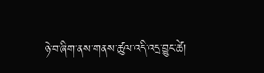ཉེ་བ་ཞིག་ནས་གནས་ཚུལ་འདི་འདྲ་བྱུང་ཚེ།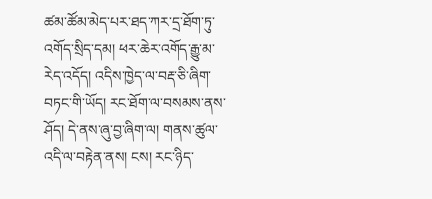ཚམ་ཚོམ་མེད་པར་ཐད་ཀར་དྲ་ཐོག་ཏུ་འགོད་སྲིད་དམ། ཕར་ཆེར་འགོད་རྒྱུ་མ་རེད་འདོད། འདིས་ཁྱེད་ལ་བརྡ་ཅི་ཞིག་བཏང་གི་ཡོད། རང་ཐོག་ལ་བསམས་ནས་ཤོད། དེ་ནས་ཞུ་བྱ་ཞིག་ལ། གནས་ཚུལ་འདི་ལ་བརྟེན་ནས། ངས། རང་ཉིད་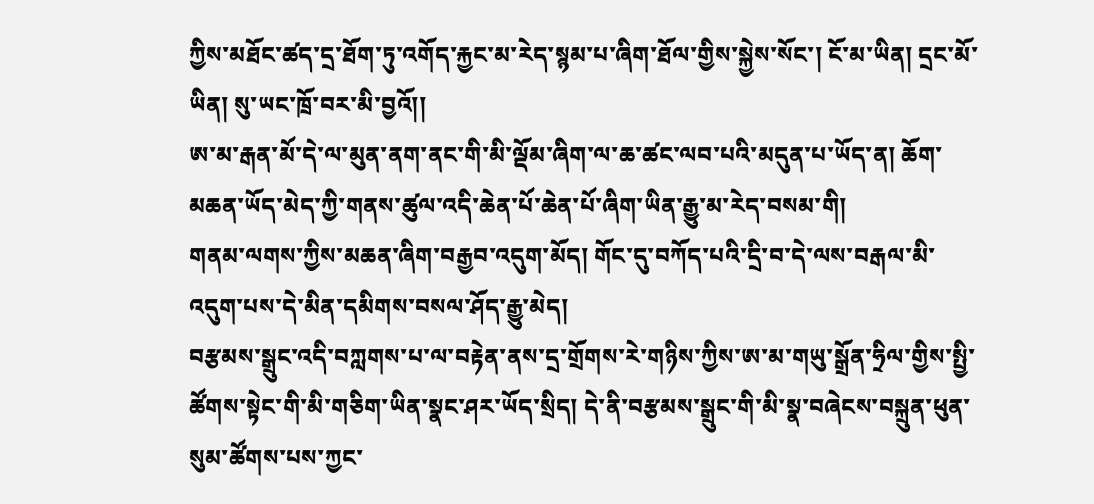ཀྱིས་མཐོང་ཚད་དྲ་ཐོག་ཏུ་འགོད་རྐྱང་མ་རེད་སྙམ་པ་ཞིག་ཐོལ་གྱིས་སྐྱེས་སོང་། ངོ་མ་ཡིན། དྲང་མོ་ཡིན། སུ་ཡང་ཁྲོ་བར་མི་བྱའོ།།
ཨ་མ་རྒན་མོ་དེ་ལ་མུན་ནག་ནང་གི་མི་ལྡོམ་ཞིག་ལ་ཆ་ཚང་ལབ་པའི་མདུན་པ་ཡོད་ན། ཆོག་མཆན་ཡོད་མེད་ཀྱི་གནས་ཚུལ་འདི་ཆེན་པོ་ཆེན་པོ་ཞིག་ཡིན་རྒྱུ་མ་རེད་བསམ་གི།
གནམ་ལགས་ཀྱིས་མཆན་ཞིག་བརྒྱབ་འདུག་མོད། གོང་དུ་བཀོད་པའི་དྲི་བ་དེ་ལས་བརྒལ་མི་འདུག་པས་དེ་མིན་དམིགས་བསལ་ཤོད་རྒྱུ་མེད།
བརྩམས་སྒྲུང་འདི་བཀླགས་པ་ལ་བརྟེན་ནས་དྲ་གྲོགས་རེ་གཉིས་ཀྱིས་ཨ་མ་གཡུ་སྒྲོན་ཧྲིལ་གྱིས་སྤྱི་ཚོགས་སྟེང་གི་མི་གཅིག་ཡིན་སྣང་ཤར་ཡོད་སྲིད། དེ་ནི་བརྩམས་སྒྲུང་གི་མི་སྣ་བཞེངས་བསྐྲུན་ཕུན་སུམ་ཚོགས་པས་ཀྱང་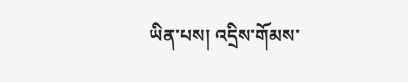ཡིན་པས། འདྲིས་གོམས་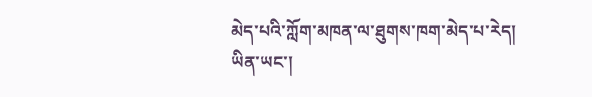མེད་པའི་ཀློག་མཁན་ལ་ཐུགས་ཁག་མེད་པ་རེད།
ཡིན་ཡང་།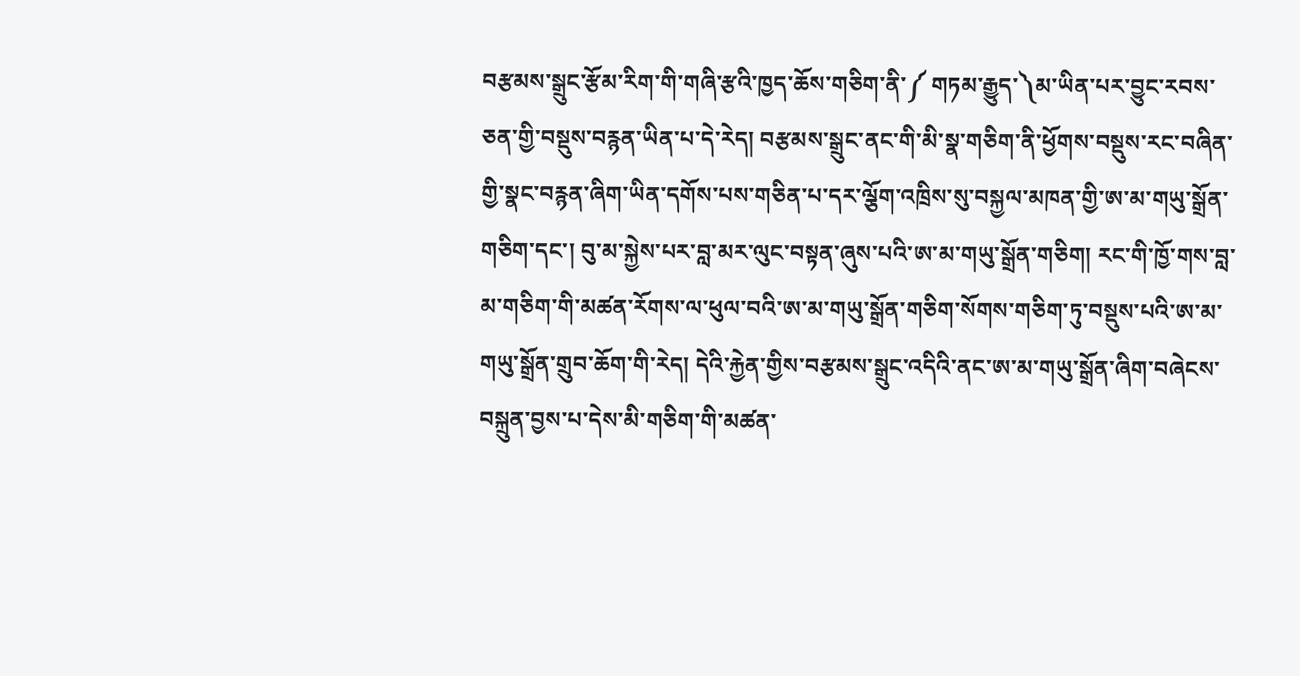བརྩམས་སྒྲུང་རྩོམ་རིག་གི་གཞི་རྩའི་ཁྱད་ཆོས་གཅིག་ནི་༼ གཏམ་རྒྱུད་༽མ་ཡིན་པར་བྱུང་རབས་ཅན་གྱི་བསྡུས་བརྙན་ཡིན་པ་དེ་རེད། བརྩམས་སྒྲུང་ནང་གི་མི་སྣ་གཅིག་ནི་ཕྱོགས་བསྡུས་རང་བཞིན་གྱི་སྣང་བརྙན་ཞིག་ཡིན་དགོས་པས་གཅིན་པ་དར་ལྕོག་འཁྲིས་སུ་བསྐྱལ་མཁན་གྱི་ཨ་མ་གཡུ་སྒྲོན་གཅིག་དང་། བུ་མ་སྐྱེས་པར་བླ་མར་ལུང་བསྟན་ཞུས་པའི་ཨ་མ་གཡུ་སྒྲོན་གཅིག། རང་གི་ཁྱོ་གས་བླ་མ་གཅིག་གི་མཚན་རོགས་ལ་ཕུལ་བའི་ཨ་མ་གཡུ་སྒྲོན་གཅིག་སོགས་གཅིག་ཏུ་བསྡུས་པའི་ཨ་མ་གཡུ་སྒྲོན་གྲུབ་ཆོག་གི་རེད། དེའི་རྐྱེན་གྱིས་བརྩམས་སྒྲུང་འདིའི་ནང་ཨ་མ་གཡུ་སྒྲོན་ཞིག་བཞེངས་བསྐྲུན་བྱས་པ་དེས་མི་གཅིག་གི་མཚན་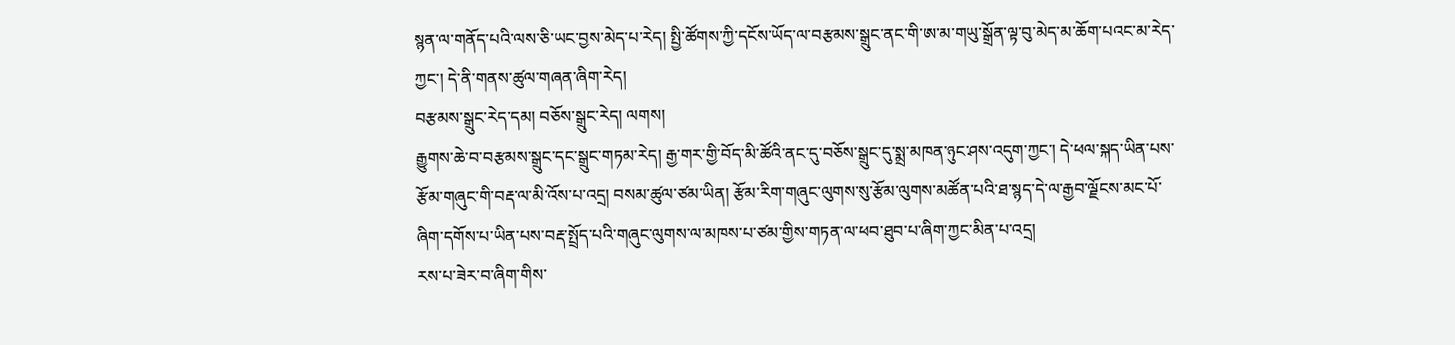སྙན་ལ་གནོད་པའི་ལས་ཅི་ཡང་བྱས་མེད་པ་རེད། སྤྱི་ཚོགས་ཀྱི་དངོས་ཡོད་ལ་བརྩམས་སྒྲུང་ནང་གི་ཨ་མ་གཡུ་སྒྲོན་ལྟ་བུ་མེད་མ་ཆོག་པའང་མ་རེད་ཀྱང་། དེ་ནི་གནས་ཚུལ་གཞན་ཞིག་རེད།
བརྩམས་སྒྲུང་རེད་དམ། བཅོས་སྒྲུང་རེད། ལགས།
རྒྱུགས་ཆེ་བ་བརྩམས་སྒྲུང་དང་སྒྲུང་གཏམ་རེད། རྒྱ་གར་གྱི་བོད་མི་ཚོའི་ནང་དུ་བཅོས་སྒྲུང་དུ་སྨྲ་མཁན་ཉུང་ཤས་འདུག་ཀྱང་། དེ་ཕལ་སྐད་ཡིན་པས་རྩོམ་གཞུང་གི་བརྡ་ལ་མི་འོས་པ་འདྲ། བསམ་ཚུལ་ཙམ་ཡིན། རྩོམ་རིག་གཞུང་ལུགས་སུ་རྩོམ་ལུགས་མཚོན་པའི་ཐ་སྙད་དེ་ལ་རྒྱབ་ལྗོངས་མང་པོ་ཞིག་དགོས་པ་ཡིན་པས་བརྡ་སྤྲོད་པའི་གཞུང་ལུགས་ལ་མཁས་པ་ཙམ་གྱིས་གཏན་ལ་ཕབ་ཐུབ་པ་ཞིག་ཀྱང་མིན་པ་འདྲ།
རས་པ་ཟེར་བ་ཞིག་གིས་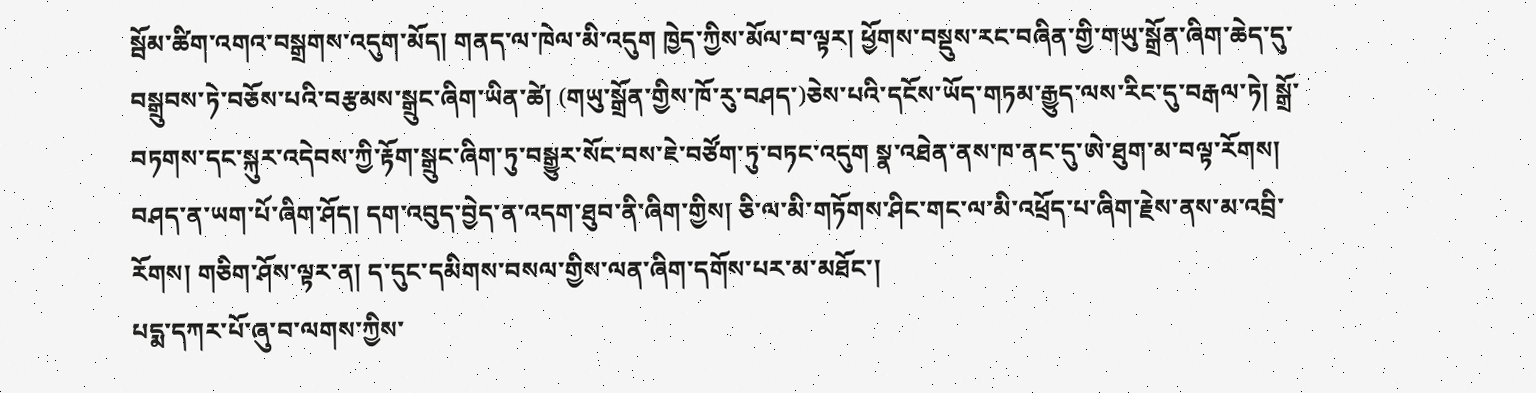སྦོམ་ཚིག་འགའ་བསྒྲགས་འདུག་མོད། གནད་ལ་ཁེལ་མི་འདུག ཁྱེད་ཀྱིས་མོལ་བ་ལྟར། ཕྱོགས་བསྡུས་རང་བཞིན་གྱི་གཡུ་སྒྲོན་ཞིག་ཆེད་དུ་བསྒྲུབས་ཏེ་བཅོས་པའི་བརྩམས་སྒྲུང་ཞིག་ཡིན་ཚེ། (གཡུ་སྒྲོན་གྱིས་ཁོ་རུ་བཤད་)ཅེས་པའི་དངོས་ཡོད་གཏམ་རྒྱུད་ལས་རིང་དུ་བརྒལ་ཏེ། སྒྲོ་བཏགས་དང་སྐུར་འདེབས་ཀྱི་རྟོག་སྒྲུང་ཞིག་ཏུ་བསྒྱུར་སོང་བས་ཇེ་བཙོག་ཏུ་བཏང་འདུག སྣ་འཐེན་ནས་ཁ་ནང་དུ་ཨེ་ཐུག་མ་བལྟ་རོགས། བཤད་ན་ཡག་པོ་ཞིག་ཤོད། དག་འབུད་བྱེད་ན་འདག་ཐུབ་ནི་ཞིག་གྱིས། ཅི་ལ་མི་གཏོགས་ཤིང་གང་ལ་མི་འཕྲོད་པ་ཞིག་རྗེས་ནས་མ་འབྲི་རོགས། གཅིག་ཤོས་ལྟར་ན། ད་དུང་དམིགས་བསལ་གྱིས་ལན་ཞིག་དགོས་པར་མ་མཐོང་།
པདྨ་དཀར་པོ་ཞུ་བ་ལགས་ཀྱིས་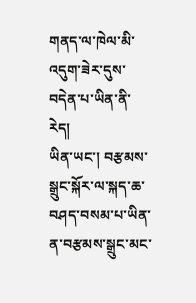གནད་ལ་ཁེལ་མི་འདུག་ཟེར་དུས་བདེན་པ་ཡིན་ནི་རེད།
ཡིན་ཡང་། བརྩམས་སྒྲུང་སྐོར་ལ་སྐད་ཆ་བཤད་བསམ་པ་ཡིན་ན་བརྩམས་སྒྲུང་མང་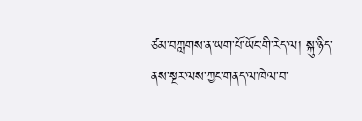ཙམ་བཀླགས་ན་ཡག་པོ་ཡོང་གི་རེད་ལ། སྐུ་ཉིད་ནས་སྔར་ལས་ཀྱང་གནད་ལ་ཁེལ་བ་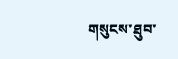གསུངས་ཐུབ་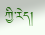ཀྱི་རེད།